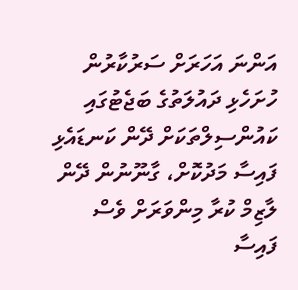އަންނަ އަހަރަށް ސަރުކާރުން ހުށަހެޅި ދައުލަތުގެ ބަޖެޓުގައި ކައުންސިލްތަކަށް ދޭން ކަނޑައެޅި ފައިސާ މަދުކޮށް، ގާނޫނުން ދޭން ލާޒިމް ކުރާ މިންވަރަށް ވެސް ފައިސާ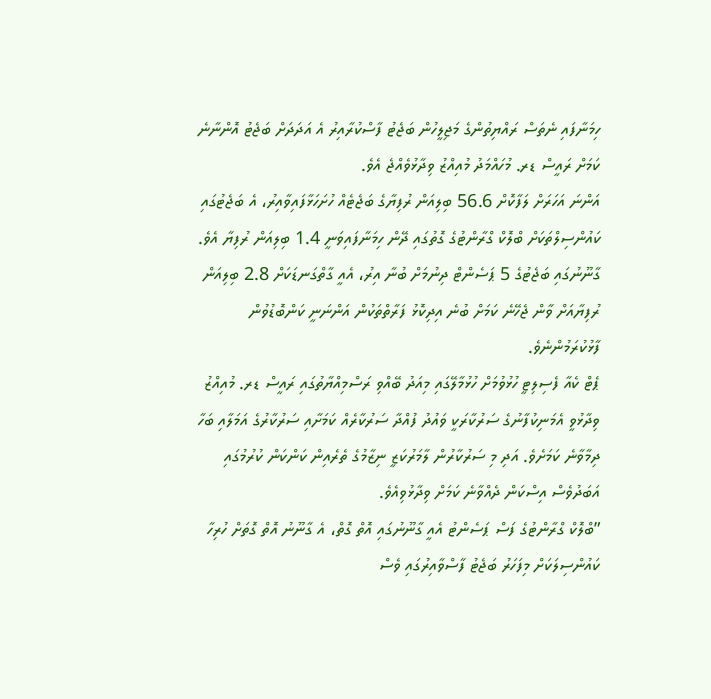ހިމަނާފައި ނެތަސް ރައްޔިތުންގެ މަޖިލީހުން ބަޖެޓު ފާސްކުރާއިރު އެ އަދަދަށް ބަޖެޓު އޮންނާނެ ކަމަށް ރައީސް ޑރ. މުހައްމަދު މުއިއްޒު ވިދާޅުވެއްޖެ އެވެ.
އަންނަ އަހަރަށް ލަފާކޮށް 56.6 ބިލިއަން ރުފިޔާގެ ބަޖެޓެއް ހުށަހަޅާފައިވާއިރު، އެ ބަޖެޓުގައި ކައުންސިލްތަކަށް ބްލޮކް ގްރާންޓުގެ ގޮތުގައި ދޭން ހިމަނާފައިވަނީ 1.4 ބިލިއަން ރުފިޔާ އެވެ.
ގާނޫނުގައި ބަޖެޓުގެ 5 ޕަސެންޓް ދިނުމަށް ބުނާ އިރު، އެއީ ގާތްގަނޑަކަށް 2.8 ބިލިއަން ރުފިޔާއަށް ވާން ޖެހޭނެ ކަމަށް ބުނެ އިދިކޮޅު ފަރާތްތަކުން އަންނަނީ ކަންބޮޑުވުން ފާޅުކުރަމުންނެވެ.
ޕެޓް ކެއާ ފެސިލިޓީ ހުޅުވުމަށް ހުޅުމާލޭގައި މިއަދު ބޭއްވި ރަސްމިއްޔާތުގައި ރައީސް ޑރ. މުއިއްޒު ވިދާޅުވީ އެމަނިކުފާނުގެ ސަރުކާރަކީ ވައުދު ފުއްދާ ސަރުކާރެއް ކަމަށާއި ސަރުކާރުގެ އަމަލާއި ބަހާ ދިމާވާނެ ކަމަށެވެ. އަދި މި ސަރުކާރުން ލާމަރުކަޒީ ނިޒާމުގެ ތެރެއިން ކަންކަން ކުރުމުގައި އަބަދުވެސް އިސްކަން ދެއްވާނެ ކަމަށް ވިދާޅުވިއެވެ.
”ބްލޮކް ގްރާންޓުގެ ފަސް ޕަސެންޓު އެއީ ގާނޫނުގައި އޮތް ގޮތް، އެ ގާނޫނު އޮތް ގޮތަށް ހުރިހާ ކައުންސިލަކަށް މިފަހަރު ބަޖެޓު ފާސްވާއިރުގައި ވެސް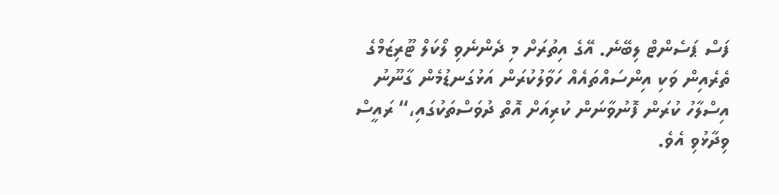ފަސް ޕަސެންޓް ލިބޭނެ. އޭގެ އިތުރަށް މި ދެންނެވި ލޯކަލް ޓޫރިޒަމްގެ ތެރެއިން ވަކި އިންސައްތައެއް ހަވާލުކުރަން އަޅުގަނޑުމެން ގާނޫނު އިސްލާހު ކުރަން ފޮނުވާނަން ކުރިއަށް އޮތް ދުވަސްތަކުގައި،“ ރައީސް ވިދާޅުވި އެވެ.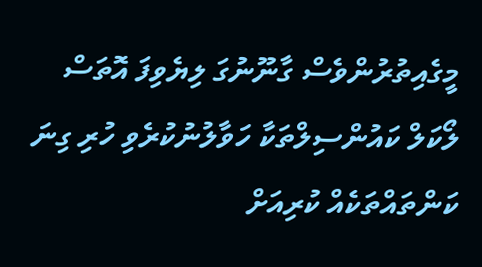މީގެއިތުރުންވެސް ގާނޫނުގަ ލިޔެވިފަ އޮތަސް ލޯކަލް ކައުންސިލްތަކާ ހަވާލުނުކުރެވި ހުރި ގިނަ ކަންތައްތަކެއް ކުރިއަށް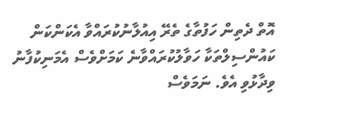އޮތް ދެތިން ހަފުތާގެ ތެރޭ އިއުލާނުކުރައްވާ އެކަންކަން ކައުންސިލްތަކާ ހަވާލުކުރައްވާނެ ކަމަށްވެސް އެމަނިކުފާނު ވިދާޅުވި އެވެ. ނަމަވެސް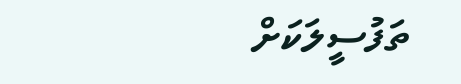ތަފުސީލަކަށް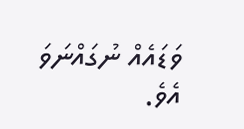ވަޑައެއް ނުގައްނަވަ އެވެ.